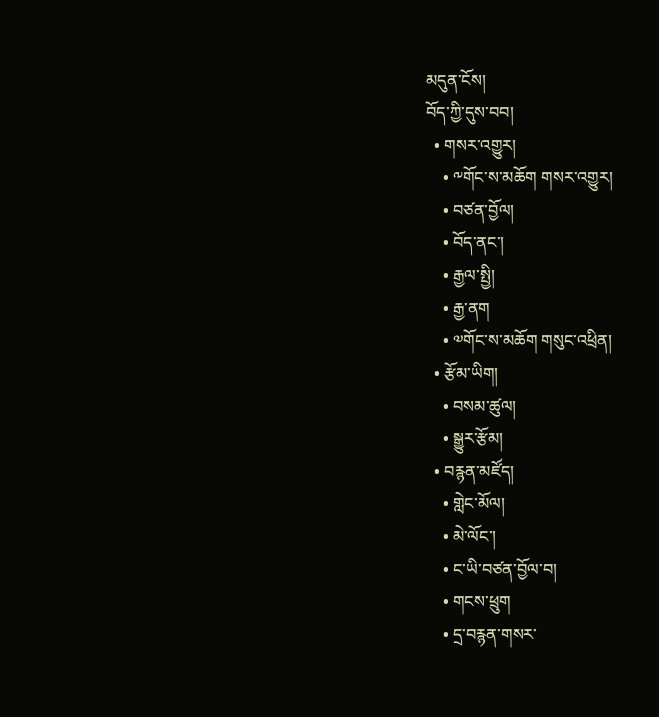མདུན་ངོས།
བོད་ཀྱི་དུས་བབ།
  • གསར་འགྱུར།
    • ༸གོང་ས་མཆོག གསར་འགྱུར།
    • བཙན་བྱོལ།
    • བོད་ནང་།
    • རྒྱལ་སྤྱི།
    • རྒྱ་ནག
    • ༧གོང་ས་མཆོག གསུང་འཕྲིན།
  • རྩོམ་ཡིག།
    • བསམ་ཚུལ།
    • སྒྱུར་རྩོམ།
  • བརྙན་མཛོད།
    • གླེང་མོལ།
    • མེ་ལོང་།
    • ང་ཡི་བཙན་བྱོལ་བ།
    • གངས་ཕྲུག
    • དྲ་བརྙན་གསར་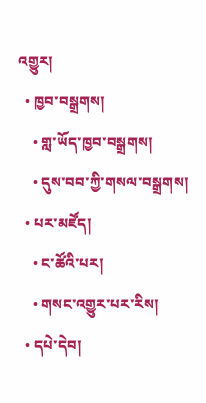འགྱུར།
  • ཁྱབ་བསྒྲགས།
    • གླ་ཡོད་ཁྱབ་བསྒྲགས།
    • དུས་བབ་ཀྱི་གསལ་བསྒྲགས།
  • པར་མཛོད།
    • ང་ཚོའི་པར།
    • གསང་འགྱུར་པར་རིས།
  • དཔེ་དེབ།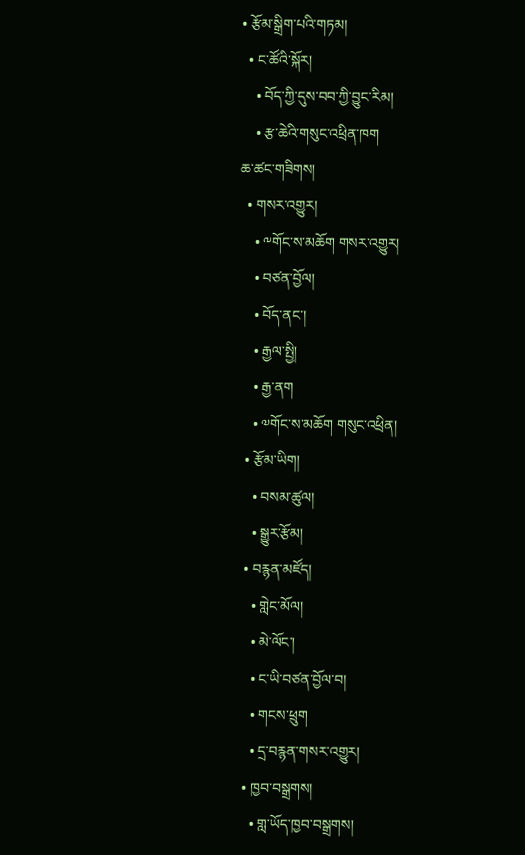• རྩོམ་སྒྲིག་པའི་གཏམ།
  • ང་ཚོའི་སྐོར།
    • བོད་ཀྱི་དུས་བབ་ཀྱི་བྱུང་རིམ།
    • རྩ་ཆེའི་གསུང་འཕྲིན་ཁག
ཆ་ཚང་གཟིགས།
  • གསར་འགྱུར།
    • ༸གོང་ས་མཆོག གསར་འགྱུར།
    • བཙན་བྱོལ།
    • བོད་ནང་།
    • རྒྱལ་སྤྱི།
    • རྒྱ་ནག
    • ༧གོང་ས་མཆོག གསུང་འཕྲིན།
  • རྩོམ་ཡིག།
    • བསམ་ཚུལ།
    • སྒྱུར་རྩོམ།
  • བརྙན་མཛོད།
    • གླེང་མོལ།
    • མེ་ལོང་།
    • ང་ཡི་བཙན་བྱོལ་བ།
    • གངས་ཕྲུག
    • དྲ་བརྙན་གསར་འགྱུར།
  • ཁྱབ་བསྒྲགས།
    • གླ་ཡོད་ཁྱབ་བསྒྲགས།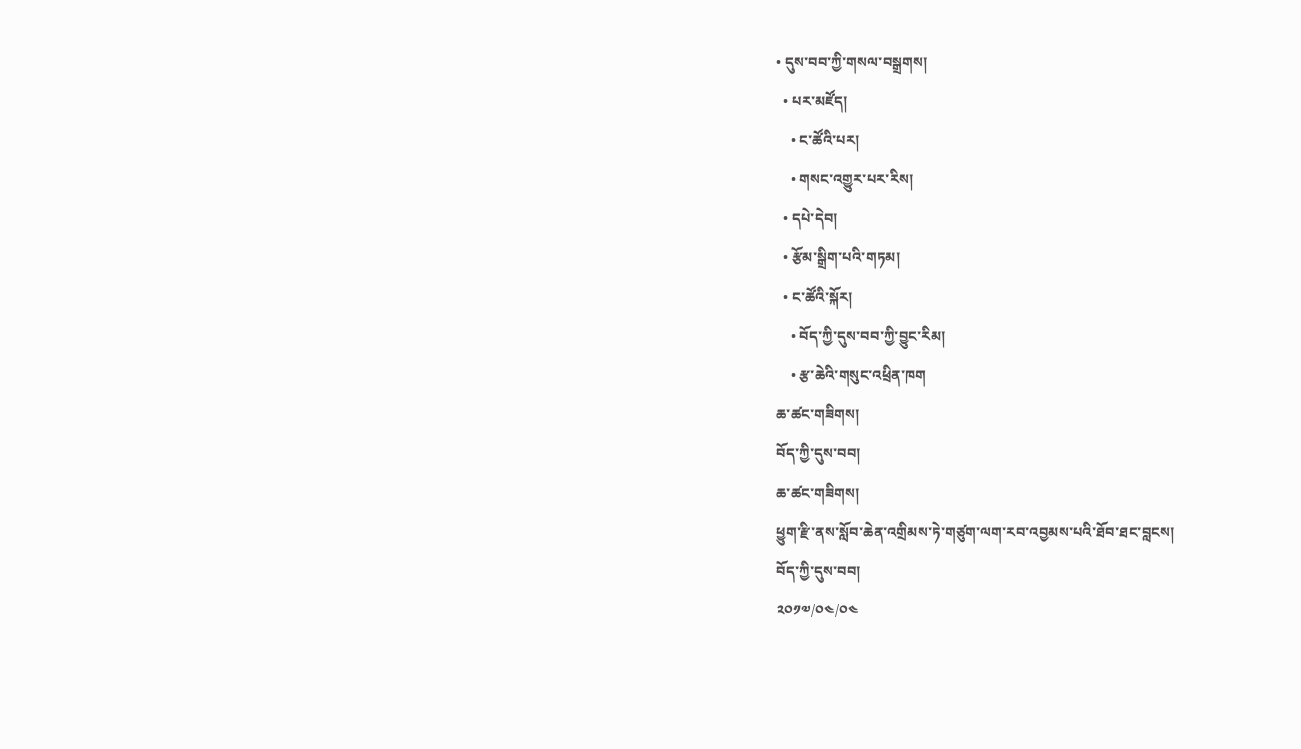• དུས་བབ་ཀྱི་གསལ་བསྒྲགས།
  • པར་མཛོད།
    • ང་ཚོའི་པར།
    • གསང་འགྱུར་པར་རིས།
  • དཔེ་དེབ།
  • རྩོམ་སྒྲིག་པའི་གཏམ།
  • ང་ཚོའི་སྐོར།
    • བོད་ཀྱི་དུས་བབ་ཀྱི་བྱུང་རིམ།
    • རྩ་ཆེའི་གསུང་འཕྲིན་ཁག
ཆ་ཚང་གཟིགས།
བོད་ཀྱི་དུས་བབ།
ཆ་ཚང་གཟིགས།
ཕྱུག་རྫི་ནས་སློབ་ཆེན་འགྲིམས་ཏེ་གཙུག་ལག་རབ་འབྱམས་པའི་ཐོབ་ཐང་བླངས།
བོད་ཀྱི་དུས་བབ།
༢༠༡༧/༠༤/༠༤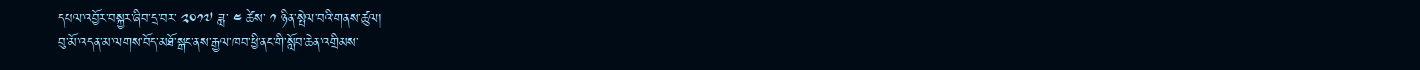དཔལ་འབྱོར་བསྐྱར་ཞིབ་དྲ་བར་ ༢༠༡༧ ཟླ་ ༤ ཚེས་ ༡ ཉིན་སྤེལ་བའི་གནས་ཚུལ།
བུ་མོ་འདན་མ་ལགས་བོད་མཐོ་སྒང་ནས་རྒྱལ་ཁབ་ཕྱི་ནང་གི་སློབ་ཆེན་འགྲིམས་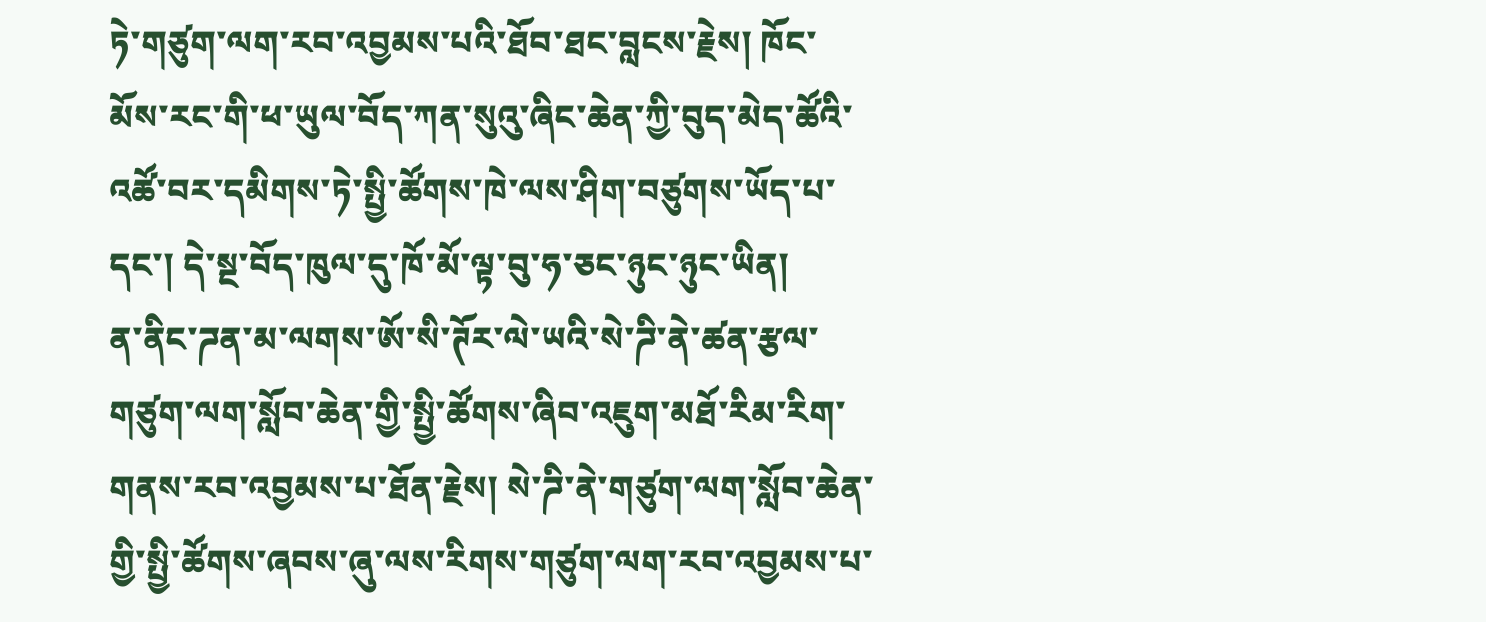ཏེ་གཙུག་ལག་རབ་འབྱམས་པའི་ཐོབ་ཐང་བླངས་རྗེས། ཁོང་མོས་རང་གི་ཕ་ཡུལ་བོད་ཀན་སུའུ་ཞིང་ཆེན་ཀྱི་བུད་མེད་ཚོའི་འཚོ་བར་དམིགས་ཏེ་སྤྱི་ཚོགས་ཁེ་ལས་ཤིག་བཙུགས་ཡོད་པ་དང་། དེ་སྔ་བོད་ཁུལ་དུ་ཁོ་མོ་ལྟ་བུ་ཧ་ཅང་ཉུང་ཉུང་ཡིན།
ན་ནིང་ཌན་མ་ལགས་ཨོ་སི་ཊོར་ལེ་ཡའི་སེ་ཌི་ནེ་ཚན་རྩལ་གཙུག་ལག་སློབ་ཆེན་གྱི་སྤྱི་ཚོགས་ཞིབ་འཇུག་མཐོ་རིམ་རིག་གནས་རབ་འབྱམས་པ་ཐོན་རྗེས། སེ་ཌི་ནེ་གཙུག་ལག་སློབ་ཆེན་གྱི་སྤྱི་ཚོགས་ཞབས་ཞུ་ལས་རིགས་གཙུག་ལག་རབ་འབྱམས་པ་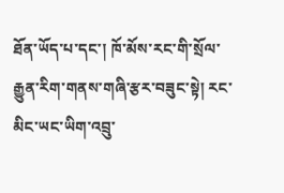ཐོན་ཡོད་པ་དང་། ཁོ་མོས་རང་གི་སྲོལ་རྒྱུན་རིག་གནས་གཞི་རྩར་བཟུང་སྟེ། རང་མིང་ཡང་ཡིག་འབྲུ་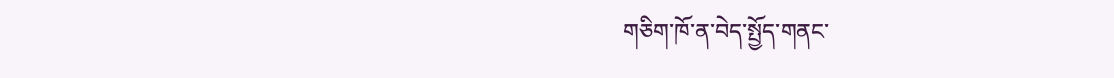གཅིག་ཁོ་ན་བེད་སྤྱོད་གནང་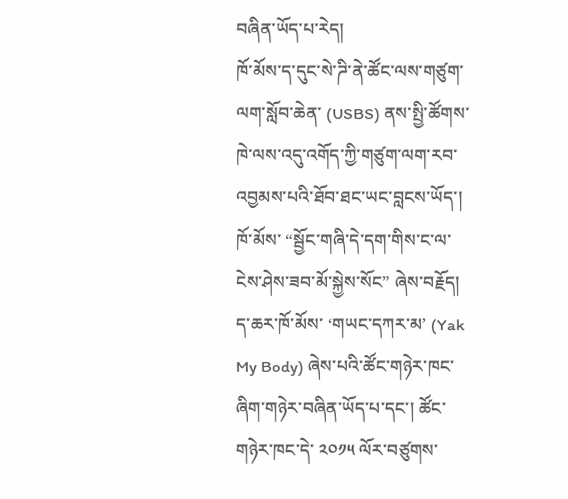བཞིན་ཡོད་པ་རེད།
ཁོ་མོས་ད་དུང་སེ་ཌི་ནེ་ཚོང་ལས་གཙུག་ལག་སློབ་ཆེན་ (USBS) ནས་སྤྱི་ཚོགས་ཁེ་ལས་འདུ་འགོད་ཀྱི་གཙུག་ལག་རབ་འབྱམས་པའི་ཐོབ་ཐང་ཡང་བླངས་ཡོད་། ཁོ་མོས་ “སྦྱོང་གཞི་དེ་དག་གིས་ང་ལ་ངེས་ཤེས་ཟབ་མོ་སྐྱེས་སོང” ཞེས་བརྗོད།
ད་ཆར་ཁོ་མོས་ ‘གཡང་དཀར་མ’ (Yak My Body) ཞེས་པའི་ཚོང་གཉེར་ཁང་ཞིག་གཉེར་བཞིན་ཡོད་པ་དང་། ཚོང་གཉེར་ཁང་དེ་ ༢༠༡༥ ལོར་བཙུགས་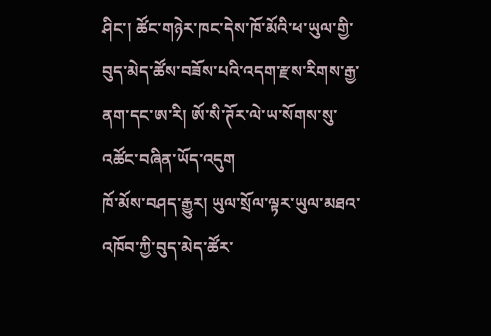ཤིང་། ཚོང་གཉེར་ཁང་དེས་ཁོ་མོའི་ཕ་ཡུལ་གྱི་བུད་མེད་ཚོས་བཟོས་པའི་འདག་རྫས་རིགས་རྒྱ་ནག་དང་ཨ་རི། ཨོ་སི་ཊོར་ལེ་ཡ་སོགས་སུ་འཚོང་བཞིན་ཡོད་འདུག
ཁོ་མོས་བཤད་རྒྱུར། ཡུལ་སྲོལ་ལྟར་ཡུལ་མཐའ་འཁོབ་ཀྱི་བུད་མེད་ཚོར་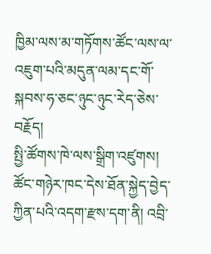ཁྱིམ་ལས་མ་གཏོགས་ཚོང་ལས་ལ་འཇུག་པའི་མདུན་ལམ་དང་གོ་སྐབས་ཧ་ཅང་ཉུང་ཉུང་རེད་ཅེས་བརྗོད།
སྤྱི་ཚོགས་ཁེ་ལས་སྒྲིག་འཛུགས།
ཚོང་གཉེར་ཁང་དེས་ཐོན་སྐྱེད་བྱེད་ཀྱིན་པའི་འདག་རྫས་དག་ནི། འབྲི་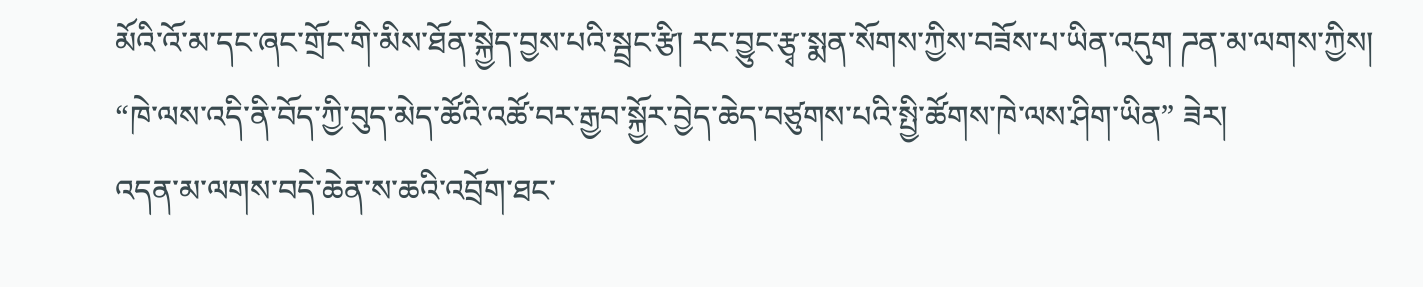མོའི་འོ་མ་དང་ཞང་གྲོང་གི་མིས་ཐོན་སྐྱེད་བྱས་པའི་སྦྲང་རྩི། རང་བྱུང་རྩྭ་སྨན་སོགས་ཀྱིས་བཟོས་པ་ཡིན་འདུག ཌན་མ་ལགས་ཀྱིས། “ཁེ་ལས་འདི་ནི་བོད་ཀྱི་བུད་མེད་ཚོའི་འཚོ་བར་རྒྱབ་སྐྱོར་བྱེད་ཆེད་བཙུགས་པའི་སྤྱི་ཚོགས་ཁེ་ལས་ཤིག་ཡིན” ཟེར།
འདན་མ་ལགས་བདེ་ཆེན་ས་ཆའི་འབྲོག་ཐང་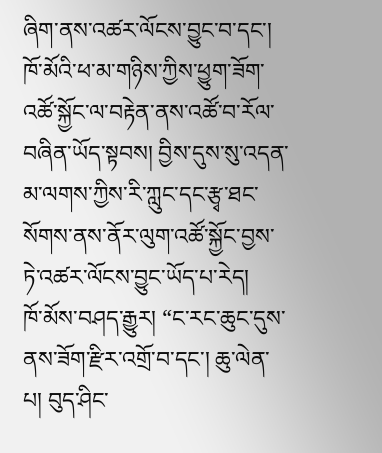ཞིག་ནས་འཚར་ལོངས་བྱུང་བ་དང་། ཁོ་མོའི་ཕ་མ་གཉིས་ཀྱིས་ཕྱུག་ཟོག་འཚོ་སྐྱོང་ལ་བརྟེན་ནས་འཚོ་བ་རོལ་བཞིན་ཡོད་སྟབས། བྱིས་དུས་སུ་འདན་མ་ལགས་ཀྱིས་རི་ཀླུང་དང་རྩྭ་ཐང་སོགས་ནས་ནོར་ལུག་འཚོ་སྐྱོང་བྱས་ཏེ་འཚར་ལོངས་བྱུང་ཡོད་པ་རེད།
ཁོ་མོས་བཤད་རྒྱུར། “ང་རང་ཆུང་དུས་ནས་ཟོག་རྫིར་འགྲོ་བ་དང་། ཆུ་ལེན་པ། བུད་ཤིང་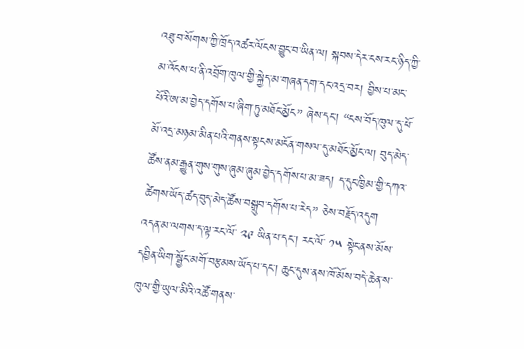འཐུ་བ་སོགས་ཀྱི་ཁྲོད་འཚར་ལོངས་བྱུང་བ་ཡིན་ལ། སྐབས་དེར་ངས་རང་ཉིད་ཀྱི་མ་འོངས་པ་ནི་འབྲོག་ཁུལ་གྱི་སྐྱེད་མ་གཞན་དག་དང་འདྲ་བར། བྱིས་པ་མང་པོའི་ཨ་མ་བྱེད་དགོས་པ་ཞིག་ཏུ་མཐོང་མྱོང” ཞེས་དང་། “ངས་བོད་ཁུལ་དུ་ཕོ་མོ་འདྲ་མཉམ་མིན་པའི་གནས་སྟངས་མངོན་གསལ་དུ་མཐོང་མྱོང་ལ། བུད་མེད་ཚོས་ནམ་རྒྱུན་གུས་གུས་ཞུམ་ཞུམ་བྱེད་དགོས་པ་མ་ཟད། ད་དུང་ཁྱིམ་གྱི་དཀའ་ཚེགས་ཡོད་ཚད་བུད་མེད་ཚོས་བསྒྲུབ་དགོས་པ་རེད” ཅེས་བརྗོད་འདུག
འདན་མ་ལགས་ད་ལྟ་རང་ལོ་ ༢༩ ཡིན་པ་དང་། རང་ལོ་ ༡༥ སྟེང་ནས་མོས་དབྱིན་ཡིག་སྦྱོང་མགོ་བརྩམས་ཡོད་པ་དང་། ཆུང་དུས་ནས་ཁོ་མོས་བདེ་ཆེན་ས་ཁུལ་གྱི་ཡུལ་མིའི་འཚོ་གནས་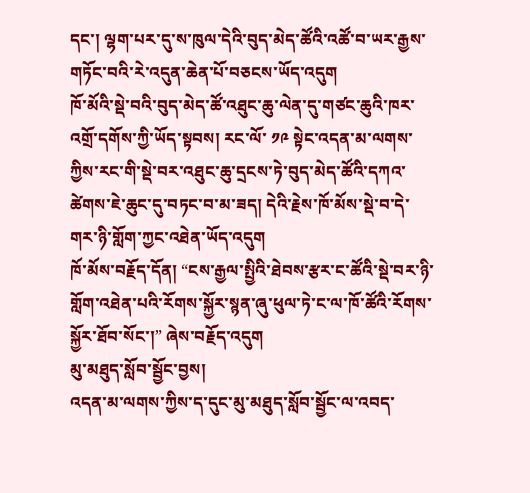དང་། ལྷག་པར་དུ་ས་ཁུལ་དེའི་བུད་མེད་ཚོའི་འཚོ་བ་ཡར་རྒྱས་གཏོང་བའི་རེ་འདུན་ཆེན་པོ་བཅངས་ཡོད་འདུག
ཁོ་མོའི་སྡེ་བའི་བུད་མེད་ཚོ་འཐུང་ཆུ་ལེན་དུ་གཙང་ཆུའི་ཁར་འགྲོ་དགོས་ཀྱི་ཡོད་སྟབས། རང་ལོ་ ༡༩ སྟེང་འདན་མ་ལགས་ཀྱིས་རང་གི་སྡེ་བར་འཐུང་ཆུ་དྲངས་ཏེ་བུད་མེད་ཚོའི་དཀའ་ཚེགས་ཇེ་ཆུང་དུ་བཏང་བ་མ་ཟད། དེའི་རྗེས་ཁོ་མོས་སྡེ་བ་དེ་གར་ཉི་གློག་ཀྱང་འཐེན་ཡོད་འདུག
ཁོ་མོས་བརྗོད་དོན། “ངས་རྒྱལ་སྤྱིའི་ཐེབས་རྩར་ང་ཚོའི་སྡེ་བར་ཉི་གློག་འཐེན་པའི་རོགས་སྐྱོར་སྙན་ཞུ་ཕུལ་ཏེ་ང་ལ་ཁོ་ཚོའི་རོགས་སྐྱོར་ཐོབ་སོང་།” ཞེས་བརྗོད་འདུག
མུ་མཐུད་སློབ་སྦྱོང་བྱས།
འདན་མ་ལགས་ཀྱིས་ད་དུང་མུ་མཐུད་སློབ་སྦྱོང་ལ་འབད་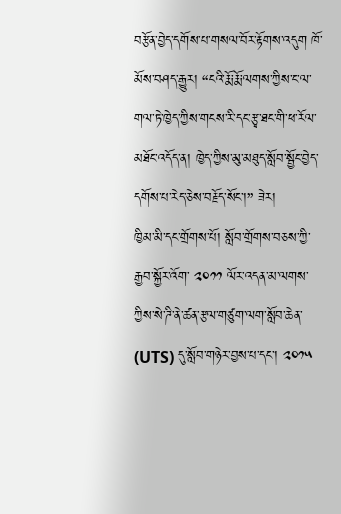བརྩོན་བྱེད་དགོས་པ་གསལ་བོར་རྟོགས་འདུག ཁོ་མོས་བཤད་རྒྱུར། “ངའི་རྨོ་རྨོ་ལགས་ཀྱིས་ང་ལ་གལ་ཏེ་ཁྱེད་ཀྱིས་གངས་རི་དང་རྩྭ་ཐང་གི་ཕ་རོལ་མཐོང་འདོད་ན། ཁྱེད་ཀྱིས་མུ་མཐུད་སློབ་སྦྱོང་བྱེད་དགོས་པ་རེད་ཅེས་བརྗོད་སོང་།” ཟེར།
ཁྱིམ་མི་དང་གྲོགས་པོ། སློབ་གྲོགས་བཅས་ཀྱི་རྒྱབ་སྐྱོར་འོག་ ༢༠༡༡ ལོར་འདན་མ་ལགས་ཀྱིས་སེ་ཌི་ནེ་ཚན་རྩལ་གཙུག་ལག་སློབ་ཆེན་ (UTS) དུ་སློབ་གཉེར་བྱས་པ་དང་། ༢༠༡༥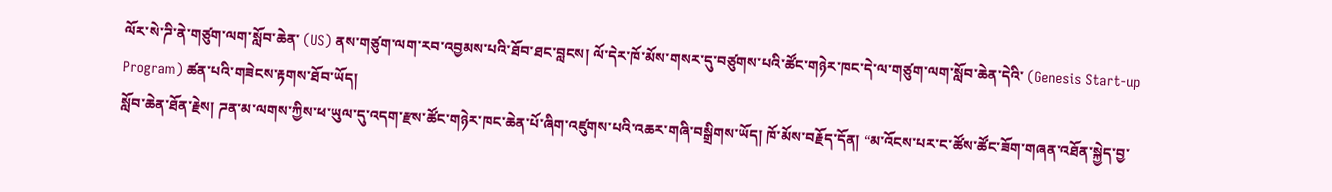ལོར་སེ་ཌི་ནེ་གཙུག་ལག་སློབ་ཆེན་ (US) ནས་གཙུག་ལག་རབ་འབྱམས་པའི་ཐོབ་ཐང་བླངས། ལོ་དེར་ཁོ་མོས་གསར་དུ་བཙུགས་པའི་ཚོང་གཉེར་ཁང་དེ་ལ་གཙུག་ལག་སློབ་ཆེན་དེའི་ (Genesis Start-up Program) ཚན་པའི་གཟེངས་རྟགས་ཐོབ་ཡོད།
སློབ་ཆེན་ཐོན་རྗེས། ཌན་མ་ལགས་ཀྱིས་ཕ་ཡུལ་དུ་འདག་རྫས་ཚོང་གཉེར་ཁང་ཆེན་པོ་ཞིག་འཛུགས་པའི་འཆར་གཞི་བསྒྲིགས་ཡོད། ཁོ་མོས་བརྗོད་དོན། “མ་འོངས་པར་ང་ཚོས་ཚོང་ཟོག་གཞན་འཐོན་སྐྱེད་བྱ་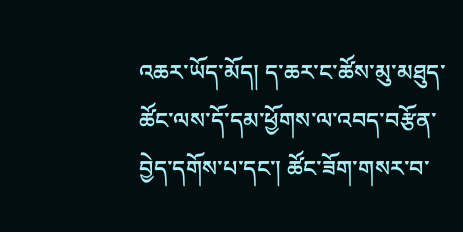འཆར་ཡོད་མོད། ད་ཆར་ང་ཚོས་མུ་མཐུད་ཚོང་ལས་དོ་དམ་ཕྱོགས་ལ་འབད་བརྩོན་བྱེད་དགོས་པ་དང་། ཚོང་ཟོག་གསར་བ་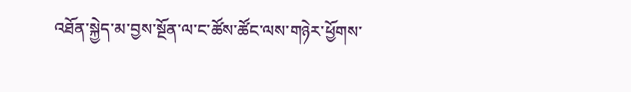འཐོན་སྐྱེད་མ་བྱས་སྔོན་ལ་ང་ཚོས་ཚོང་ལས་གཉེར་ཕྱོགས་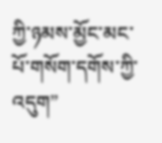ཀྱི་ཉམས་མྱོང་མང་པོ་གསོག་དགོས་ཀྱི་འདུག”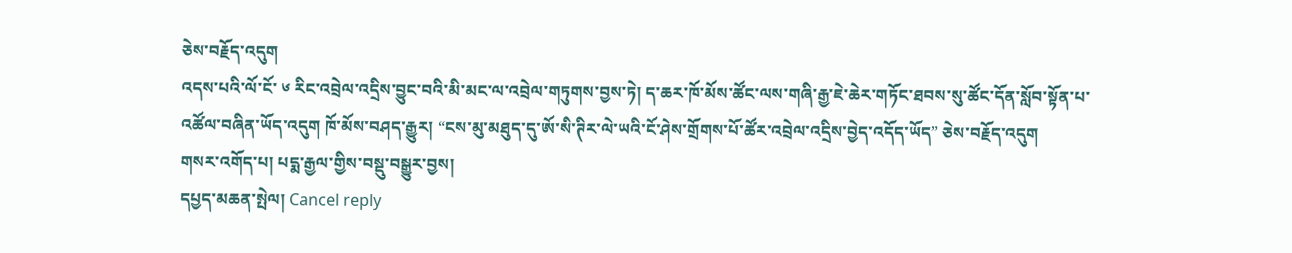ཅེས་བརྗོད་འདུག
འདས་པའི་ལོ་ངོ་ ༦ རིང་འབྲེལ་འདྲིས་བྱུང་བའི་མི་མང་ལ་འབྲེལ་གཏུགས་བྱས་ཏེ། ད་ཆར་ཁོ་མོས་ཚོང་ལས་གཞི་རྒྱ་ཇེ་ཆེར་གཏོང་ཐབས་སུ་ཚོང་དོན་སློབ་སྟོན་པ་འཚོལ་བཞིན་ཡོད་འདུག ཁོ་མོས་བཤད་རྒྱུར། “ངས་མུ་མཐུད་དུ་ཨོ་སི་ཊིར་ལེ་ཡའི་ངོ་ཤེས་གྲོགས་པོ་ཚོར་འབྲེལ་འདྲིས་བྱེད་འདོད་ཡོད” ཅེས་བརྗོད་འདུག
གསར་འགོད་པ། པདྨ་རྒྱལ་གྱིས་བསྡུ་བསྒྱུར་བྱས།
དཔྱད་མཆན་སྤེལ། Cancel reply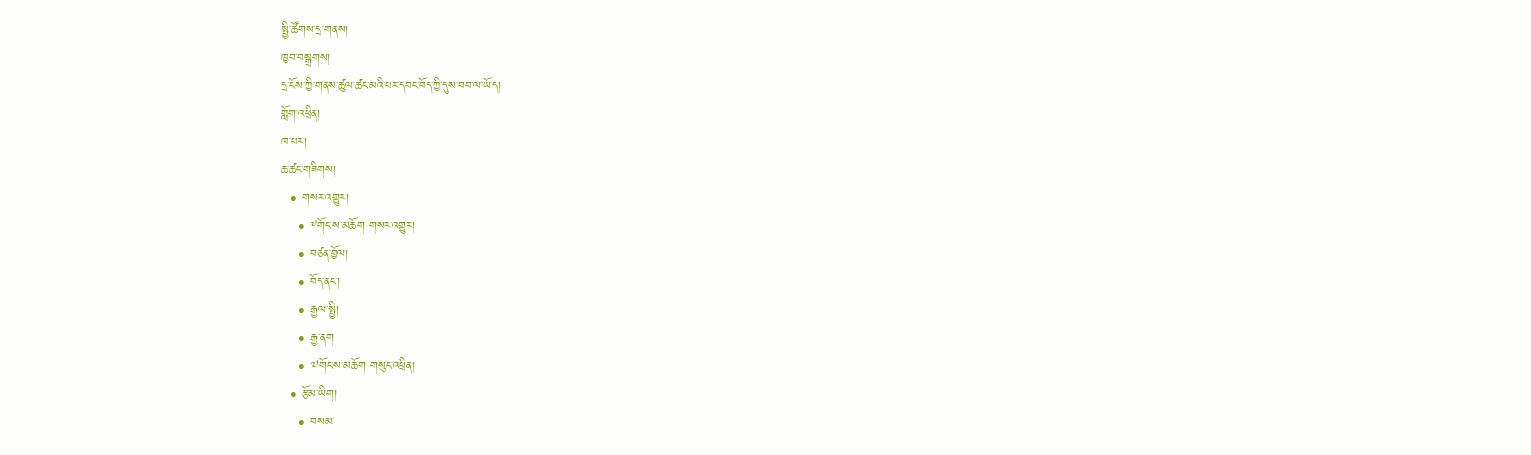སྤྱི་ཚོགས་དྲ་གནས།
ཁྱབ་བསྒྲགས།
དྲ་ངོས་ཀྱི་གནས་ཚུལ་ཚང་མའི་པར་དབང་བོད་ཀྱི་དུས་བབ་ལ་ཡོད།
གློག་འཕྲིན།
ཁ་པར།
ཆ་ཚང་གཟིགས།
  • གསར་འགྱུར།
    • ༸གོང་ས་མཆོག གསར་འགྱུར།
    • བཙན་བྱོལ།
    • བོད་ནང་།
    • རྒྱལ་སྤྱི།
    • རྒྱ་ནག
    • ༧གོང་ས་མཆོག གསུང་འཕྲིན།
  • རྩོམ་ཡིག།
    • བསམ་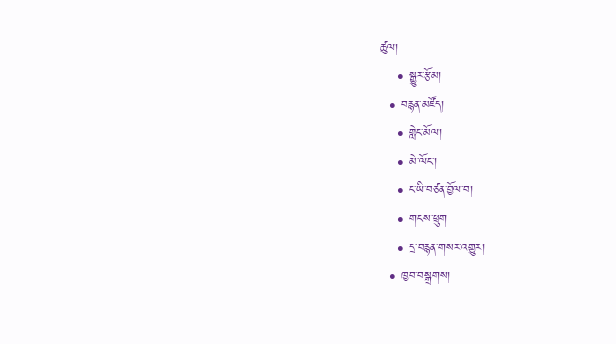ཚུལ།
    • སྒྱུར་རྩོམ།
  • བརྙན་མཛོད།
    • གླེང་མོལ།
    • མེ་ལོང་།
    • ང་ཡི་བཙན་བྱོལ་བ།
    • གངས་ཕྲུག
    • དྲ་བརྙན་གསར་འགྱུར།
  • ཁྱབ་བསྒྲགས།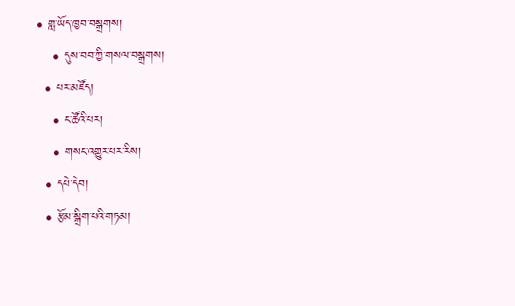• གླ་ཡོད་ཁྱབ་བསྒྲགས།
    • དུས་བབ་ཀྱི་གསལ་བསྒྲགས།
  • པར་མཛོད།
    • ང་ཚོའི་པར།
    • གསང་འགྱུར་པར་རིས།
  • དཔེ་དེབ།
  • རྩོམ་སྒྲིག་པའི་གཏམ།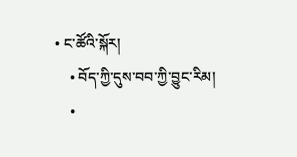• ང་ཚོའི་སྐོར།
    • བོད་ཀྱི་དུས་བབ་ཀྱི་བྱུང་རིམ།
    •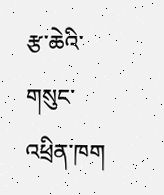རྩ་ཆེའི་གསུང་འཕྲིན་ཁག